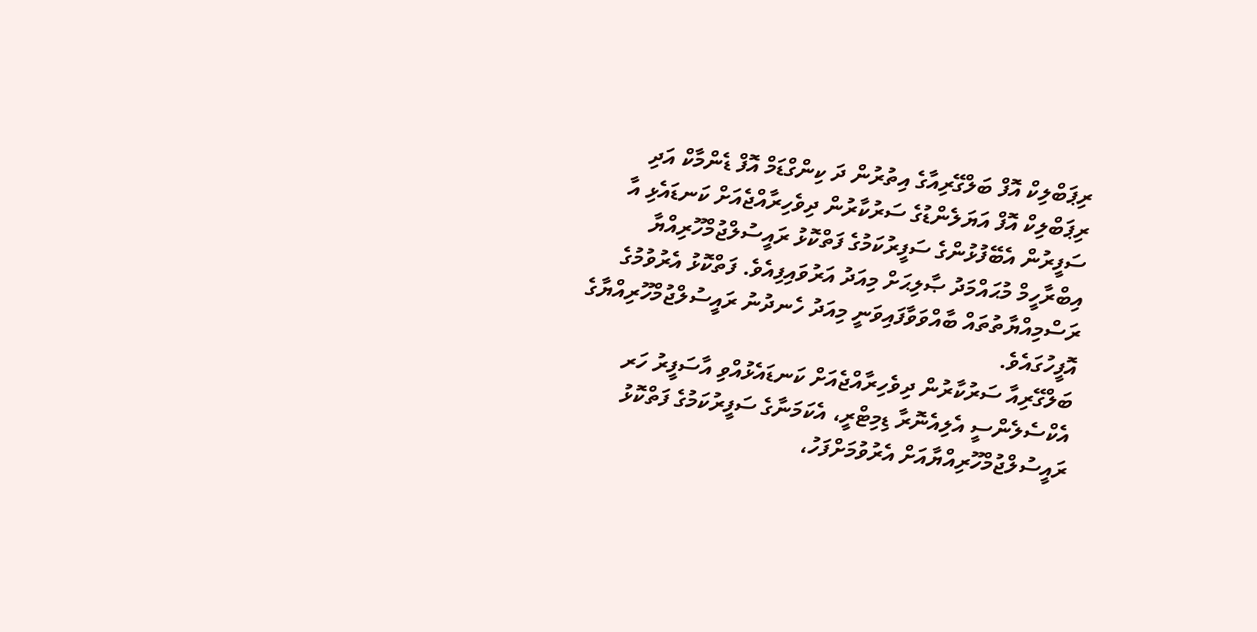ރިޕަބްލިކް އޮފް ބަލްގޭރިއާގެ އިތުރުން ދަ ކިންގްޑަމް އޮފް ޑެންމާކް އަދި ރިޕަބްލިކް އޮފް އަޔަލެންޑުގެ ސަރުކާރުން ދިވެހިރާއްޖެއަށް ކަނޑައެޅި އާ ސަފީރުން އެބޭފުޅުންގެ ސަފީރުކަމުގެ ފަތްކޮޅު ރައީސުލްޖުމްހޫރިއްޔާ އިބްރާހީމް މުޙައްމަދު ޞާލިޙަށް މިއަދު އަރުވައިފިއެވެ. ފަތްކޮޅު އެރުވުމުގެ ރަސްމިއްޔާތުތައް ބާއްވަވާފައިވަނީ މިއަދު ހެނދުނު ރައީސުލްޖުމްހޫރިއްޔާގެ އޮފީހުގައެވެ.
ބަލްގޭރިއާ ސަރުކާރުން ދިވެހިރާއްޖެއަށް ކަނޑައެޅުއްވި އާސަފީރު ހަރ އެކްސެލެންސީ އެލިއެނޮރާ ޑިމިޓްރީ، އެކަމަނާގެ ސަފީރުކަމުގެ ފަތްކޮޅު ރައީސުލްޖުމްހޫރިއްޔާއަށް އެރުވުމަށްފަހު،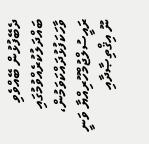ދެބޭފުޅުން ބޭއްވެވި ބައްދަލުކުރެއްވުމުގައި ވާހަކަފުޅުދައްކަވަމުން، ރައީސުލްޖުމްހޫރިއްޔާ ވަނީ ނޫ އިޤްތިޞާދާއި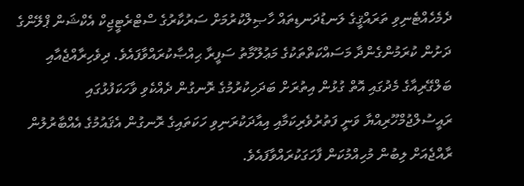ދެމެހެއްޓެނިވި ތަރައްޤީގެ ލަނޑުދަނޑިތައް ހާޞިލްކުރުމަށް ސަރުކާރުގެ ސްޓްރެޓީޖިކް އެކްޝަން ޕްލޭންގެ ދަށުން ކުރަމުންގެންދާ މަސައްކަތްތަކުގެ މަޢުލޫމާތު ސަފީރާ ޙިއްޞާކުރައްވާފައެވެ. ދިވެހިރާއްޖެއާއި ބަލްގޭރިއާގެ މެދުގައި އޮތް ގުޅުން އިތުރަށް ބަދަހިކުރުމުގެ ރޮނގުން ދެއްކެވި ވާހަކަފުޅުގައި ރައީސުލްޖުމްހޫރިއްޔާ ވަނީ ފަތުރުވެރިކަމާއި އިއާދަކުރަނިވި ހަކަތައިގެ ރޮނގުން އެޤައުމުގެ އެއްބާރުލުން ރާއްޖެއަށް ލިބުން މުހިއްމުކަން ފާހަގަކުރައްވާފައެވެ.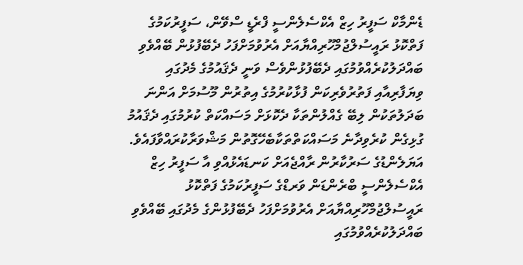ޑެންމާކް ސަފީރު ހިޒް އެކްސެލެންސީ ފްރެޑީ ސްވޭން، ސަފީރުކަމުގެ ފަތްކޮޅު ރައީސުލްޖުމްހޫރިއްޔާއަށް އެރުވުމަށްފަހު ދެބޭފުޅުން ބޭއްވެވި ބައްދަލުކުރެއްވުމުގައި ދެބޭފުޅުންވެސް ވަނީ ދެޤައުމުގެ މެދުގައި ވިޔަފާރިއާއި ފަތުރުވެރިކަން ފުޅާކުރުމުގެ އިތުރުން މޫސުމަށް އަންނަ ބަދަލުތަކުން ލިބޭ ގެއްލުންތަކާ ދެކޮޅަށް މަސައްކަތް ކުރުމުގައި ދެޤައުމު ގުޅިގެން ކުރެވިދާނެ މަސައްކަތްތަކާބެހޭގޮތުން މަޝްވަރާކުރައްވާފައެވެ.
އަޔަލެންޑުގެ ސަރުކާރުން ރާއްޖެއަށް ކަނޑައެޅުއްވި އާ ސަފީރު ހިޒް އެކްސެލެންސީ ބްރެންޑަން ވަރޑްގެ ސަފީރުކަމުގެ ފަތްކޮޅު ރައީސުލްޖުމްހޫރިއްޔާއަށް އެރުވުމަށްފަހު ދެބޭފުޅުންގެ މެދުގައި ބޭއްވެވި ބައްދަލުކުރެއްވުމުގައި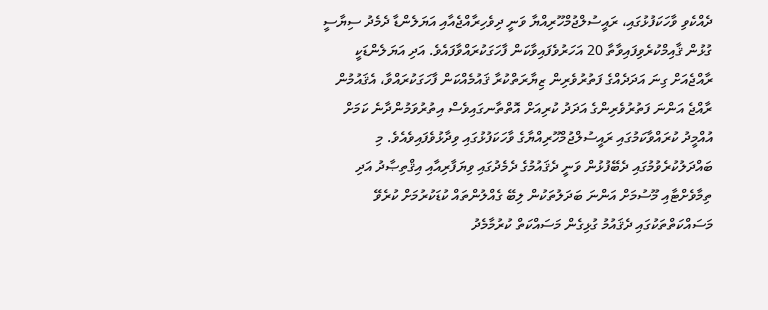ދެއްކެވި ވާހަކަފުޅުގައި، ރައީސުލްޖުމްހޫރިއްޔާ ވަނީ ދިވެހިރާއްޖެއާއި އަޔަލެންޑާ ދެމެދު ސިޔާސީ ގުޅުން ޤާއިމްކުރެވިފައިވާތާ 20 އަހަރުވެފައިވާކަން ފާހަގަކުރައްވާފައެވެ. އަދި އަޔަލެންޑަކީ ރާއްޖެއަށް ގިނަ އަދަދެއްގެ ފަތުރުވެރިން ޒިޔާރަތްކުރާ ޤައުމެއްކަން ފާހަގަކުރައްވާ، އެޤައުމުން ރާއްޖެ އަންނަ ފަތުރުވެރިންގެ އަދަދު ކުރިއަށް އޮތްތާނގައިވެސް އިތުރުވަމުންދާނެ ކަމަށް އުއްމީދު ކުރައްވާކަމުގައި ރައީސުލްޖުމްހޫރިއްޔާގެ ވާހަކަފުޅުގައި ވިދާޅުވެފައިވެއެވެ. މި ބައްދަލުކުރެވުމުގައި ދެބޭފުޅުން ވަނީ ދެޤައުމުގެ ދެމެދުގައި ވިޔަފާރިއާއި އިޤްތިޞާދު އަދި ތިމާވެށްޓާއި މޫސުމަށް އަންނަ ބަދަލުތަކުން ލިބޭ ގެއްލުންތައް ކުޑަކުރުމަށް ކުރެވޭ މަސައްކަތްތަކުގައި ދެޤައުމު ގުޅިގެން މަސައްކަތް ކުރުމާމެދު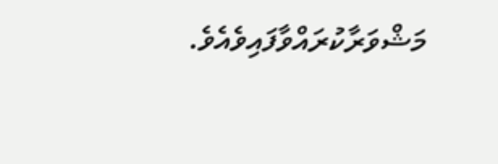މަޝްވަރާކުރައްވާފައިވެއެވެ.